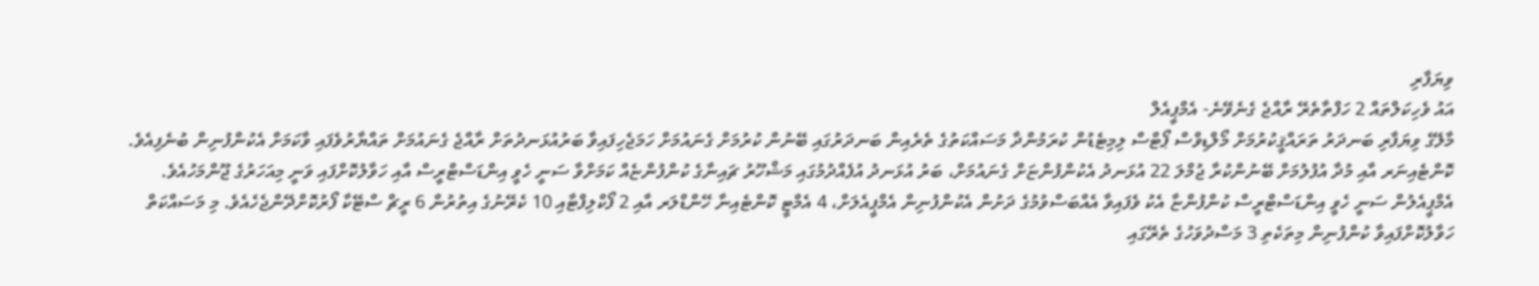ވިޔަފާރި
އައު ވެހިކަލްތައް 2 ހަފްތާތެރޭ ރާއްޖެ ގެނެވޭނެ- އެމްޕީއެލް
މާލޭގެ ވިޔަފާރި ބަނދަރު ތަރައްޤީކުރުމަށް މޯލްޑިވްސް ޕޯޓްސް ލިމިޓެޑުން ކުރަމުންދާ މަސައްކަތުގެ ތެރެއިން ބަނދަރުގައި ބޭނުން ކުރުމަށް ގެނައުމަށް ހަމަޖެހިފައިވާ ބަރުއުޅަނދުތަށް ރާއްޖެ ގެނައުމަށް ތައްޔާރުވެފައި ވާކަމަށް އެކުންފުނިން ބުނެފިއެވެ.
ކޮންޓެއިނަރ އާއި މުދާ އުފުލުމަށް ބޭނުންކުރާ ޖުމްލަ 22 އުޅަނދު އެކުންފުންޏަށް ގެނައުމަށް، ބަރު އުޅަނދު އުފެއްދުމުގައި މަޝްހޫރު ޗައިނާގެ ކުންފުންޏެއް ކަމަށްވާ ސަނީ ހެވީ އިންޑަސްޓްރީސް އާއި ހަވާލުކޮށްފައި ވަނީ މިއަހަރުގެ ޖޫންމަހުއެވެ. އެމްޕީއެލުން ސަނީ ހެވީ އިންޑަސްޓްރީސް ކުންފުންޏާ އެކު ވެފައިވާ އެއްބަސްވުމުގެ ދަށުން އެކުންފުނިން އެމްޕީއެލަށް، 4 އެމްޓީ ކޮންޓެއިނާ ހޭންޑްލަރ އާއި 2 ފޯކްލިފްޓާއި 10 ކެރޭނުގެ އިތުރުން 6 ރީޗް ސްޓޭކާ ފޯރުކޮށްދޭންޖެހެއެވެ. މި މަސައްކަތް ހަވާލުކޮށްފައިވާ ކުންފުނިން މިތަކެތި 3 މަސްދުވަހުގެ ތެރޭގައި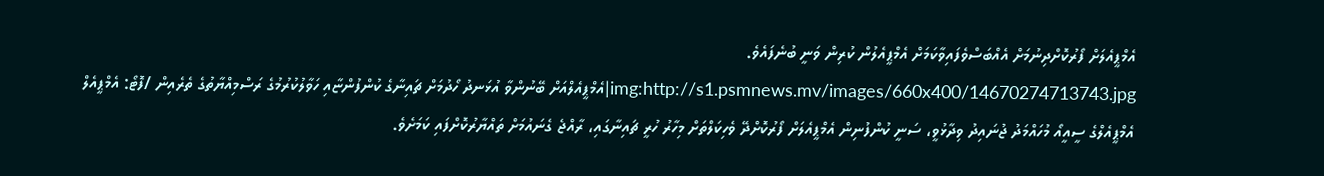އެމްޕީއެލަށް ފޯރުކޮށްދިނުމަށް އެއްބަސްވެފައިވާކަމަށް އެމްޕީއެލުން ކުރިން ވަނީ ބުނެފައެވެ.
img:http://s1.psmnews.mv/images/660x400/14670274713743.jpg|އެމްޕީއެލްއަށް ބޭނުންވާ އުޅަނދު ހޯދުމަށް ޗައިނާގެ ކުންފުންޏާއި ހަވާލުކުރުމުގެ ރަސްމިއްޔާތުގެ ތެރެއިން /ފޮޓޯ: އެމްޕީއެލް
އެމްޕީއެލްގެ ސީއީއޯ މުހައްމަދު ޖުނައިދު ވިދާޅުވީ، ސަނީ ކުންފުނިން އެމްޕީއެލަށް ފޯރުކޮށްދޭ ވެހިކަލްތަށް މިހާރު ހުރީ ޗައިނާގައި، ރާއްޖެ ގެނައުމަށް ތައްޔާރުކޮށްފައި ކަމަށެވެ.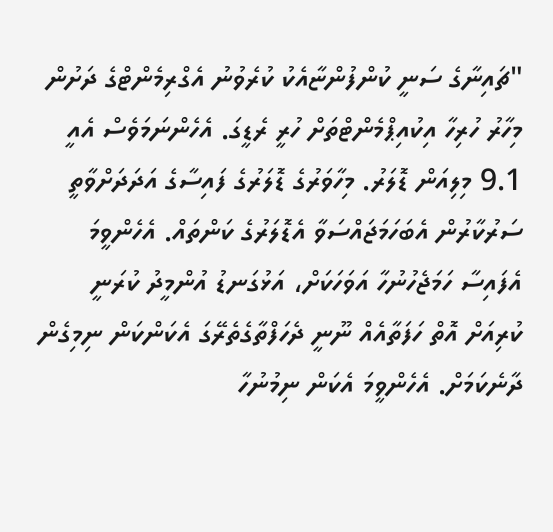"ޗައިނާގެ ސަނީ ކުންފުންޏާއެކު ކުރެވުނު އެގްރިމެންޓްގެ ދަށުން މިހާރު ހުރިހާ އިކުއިޕްމެންޓްތަށް ހުރީ ރެޑީގަ. އެހެންނަމަވެސް އެއީ 9.1 މިލިއަން ޑޮލަރު. މިހާވަރުގެ ޑޮލަރުގެ ފައިސާގެ އަދަދަށްވާތީ ސަރުކާރުން އެބަހަމަޖައްސަވާ އެޑޮލަރުގެ ކަންތައް. އެހެންވީމަ އެފައިސާ ހަމަޖެހުނުހާ އަވަހަކަށް، އަޅުގަނޑު އުންމީދު ކުރަނީ ކުރިއަށް އޮތް ހަފަތާއެއް ނޫނީ ދެހަފްތާގެތެރޭގަ އެކަންކަން ނިމިގެން ދާނެކަމަށް. އެހެންވީމަ އެކަން ނިމުނުހާ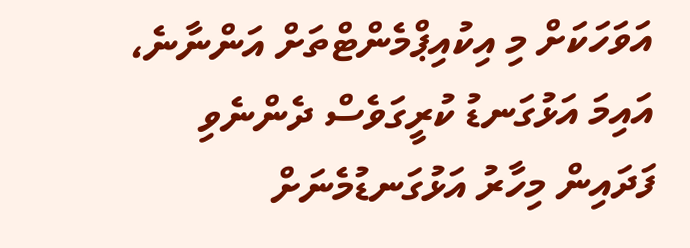އަވަހަކަށް މި އިކުއިޕްމެންޓްތަށް އަންނާނެ، އައިމަ އަޅުގަނޑު ކުރީގަވެސް ދެންނެވި ފަދައިން މިހާރު އަޅުގަނޑުމެނަށް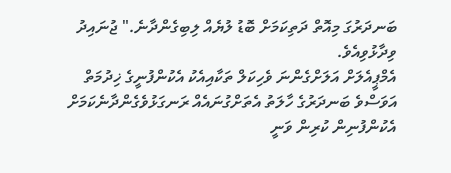ބަނދަރުގަ މިއޮތް ދަތިކަމަށް ބޮޑު ލުޔެއް ލިބިގެންދާނެ." ޖުނައިދު ވިދާޅުވިއެވެ.
އެމްޕީއެލަށް އަލަށްގެންނަ ވެހިކަލް ތަކާއިއެކު އެކުންފުނީގެ ޚިދުމަތް އަވަސްވެ ބަނދަރުގެ ހާލަތު އެތަށްގުނައެއް ރަނގަޅުވެގެންދާނެކަމަށް އެކުންފުނިން ކުރިން ވަނީ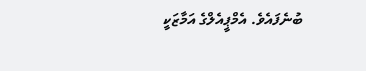ބުނެފައެވެ. އެމްޕީއެލްގެ އަމާޒަކީ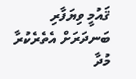ޤައުމީ ވިޔަފާރި ބަނދަރަށް އެތެރެކުރާ މުދާ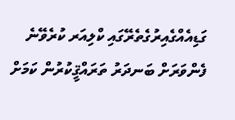ގަޑިއެއްގެއިރުގެތެރޭގައި ކްލިއަރ ކުރެވޭނެ ފެންވަރަށް ބަނދަރު ތަރައްޤީކުރުން ކަމަށް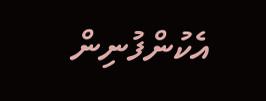އެކުންފުނިން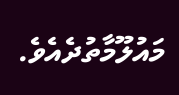މައުލޫމާތުދެއެވެ.